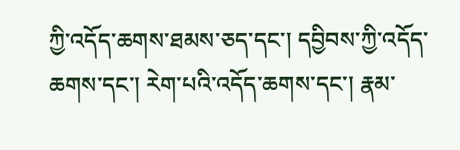ཀྱི་འདོད་ཆགས་ཐམས་ཅད་དང་། དབྱིབས་ཀྱི་འདོད་ཆགས་དང་། རེག་པའི་འདོད་ཆགས་དང་། རྣམ་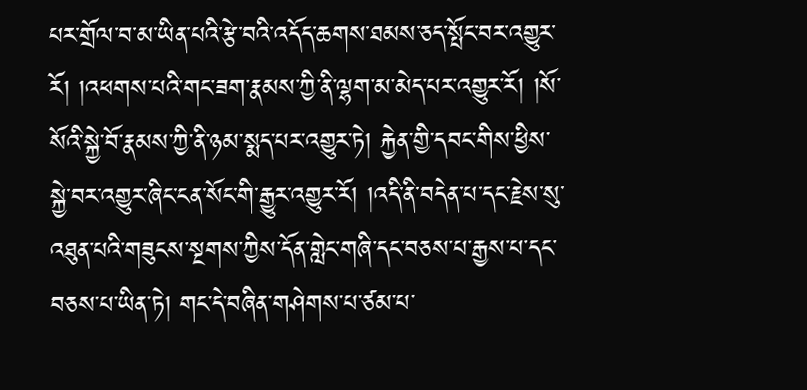པར་གྲོལ་བ་མ་ཡིན་པའི་རྩེ་བའི་འདོད་ཆགས་ཐམས་ཅད་སྤོང་བར་འགྱུར་རོ། །འཕགས་པའི་གང་ཟག་རྣམས་ཀྱི་ནི་ལྷག་མ་མེད་པར་འགྱུར་རོ། །སོ་སོའི་སྐྱེ་བོ་རྣམས་ཀྱི་ནི་ཉམ་སྨད་པར་འགྱུར་ཏེ། རྐྱེན་གྱི་དབང་གིས་ཕྱིས་སྐྱེ་བར་འགྱུར་ཞིང་ངན་སོང་གི་རྒྱུར་འགྱུར་རོ། །འདི་ནི་བདེན་པ་དང་རྗེས་སུ་འཐུན་པའི་གཟུངས་སྔགས་ཀྱིས་དོན་གླེང་གཞི་དང་བཅས་པ་རྒྱས་པ་དང་བཅས་པ་ཡིན་ཏེ། གང་དེ་བཞིན་གཤེགས་པ་ཙམ་པ་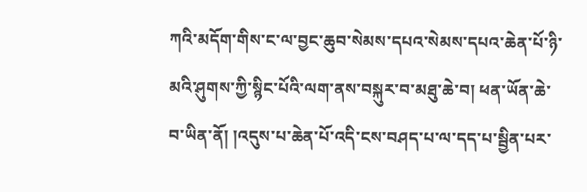ཀའི་མདོག་གིས་ང་ལ་བྱང་ཆུབ་སེམས་དཔའ་སེམས་དཔའ་ཆེན་པོ་ཉི་མའི་ཤུགས་ཀྱི་སྙིང་པོའི་ལག་ནས་བསྐུར་བ་མཐུ་ཆེ་བ། ཕན་ཡོན་ཆེ་བ་ཡིན་ནོ། །འདུས་པ་ཆེན་པོ་འདི་ངས་བཤད་པ་ལ་དད་པ་སྦྱིན་པར་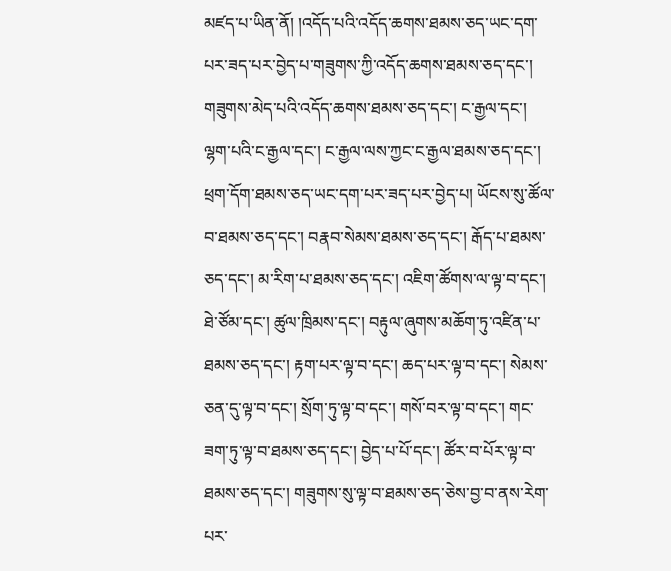མཛད་པ་ཡིན་ནོ། །འདོད་པའི་འདོད་ཆགས་ཐམས་ཅད་ཡང་དག་པར་ཟད་པར་བྱེད་པ་གཟུགས་ཀྱི་འདོད་ཆགས་ཐམས་ཅད་དང་། གཟུགས་མེད་པའི་འདོད་ཆགས་ཐམས་ཅད་དང་། ང་རྒྱལ་དང་། ལྷག་པའི་ང་རྒྱལ་དང་། ང་རྒྱལ་ལས་ཀྱང་ང་རྒྱལ་ཐམས་ཅད་དང་། ཕྲག་དོག་ཐམས་ཅད་ཡང་དག་པར་ཟད་པར་བྱེད་པ། ཡོངས་སུ་ཚོལ་བ་ཐམས་ཅད་དང་། བརྣབ་སེམས་ཐམས་ཅད་དང་། རྒོད་པ་ཐམས་ཅད་དང་། མ་རིག་པ་ཐམས་ཅད་དང་། འཇིག་ཚོགས་ལ་ལྟ་བ་དང་། ཐེ་ཙོམ་དང་། ཚུལ་ཁྲིམས་དང་། བརྟུལ་ཞུགས་མཆོག་ཏུ་འཛིན་པ་ཐམས་ཅད་དང་། རྟག་པར་ལྟ་བ་དང་། ཆད་པར་ལྟ་བ་དང་། སེམས་ཅན་དུ་ལྟ་བ་དང་། སྲོག་ཏུ་ལྟ་བ་དང་། གསོ་བར་ལྟ་བ་དང་། གང་ཟག་ཏུ་ལྟ་བ་ཐམས་ཅད་དང་། བྱེད་པ་པོ་དང་། ཚོར་བ་པོར་ལྟ་བ་ཐམས་ཅད་དང་། གཟུགས་སུ་ལྟ་བ་ཐམས་ཅད་ཅེས་བྱ་བ་ནས་རེག་པར་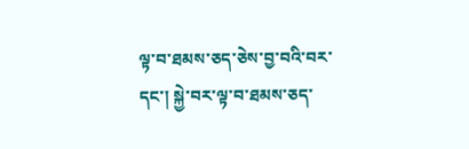ལྟ་བ་ཐམས་ཅད་ཅེས་བྱ་བའི་བར་དང་། སྐྱེ་བར་ལྟ་བ་ཐམས་ཅད་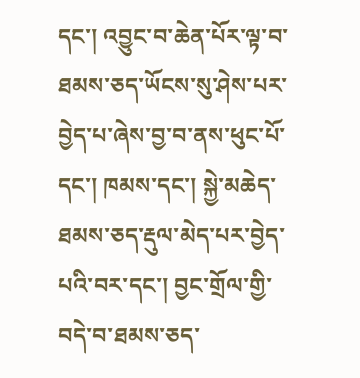དང་། འབྱུང་བ་ཆེན་པོར་ལྟ་བ་ཐམས་ཅད་ཡོངས་སུ་ཤེས་པར་བྱེད་པ་ཞེས་བྱ་བ་ནས་ཕུང་པོ་དང་། ཁམས་དང་། སྐྱེ་མཆེད་ཐམས་ཅད་རྡུལ་མེད་པར་བྱེད་པའི་བར་དང་། བྱང་གྲོལ་གྱི་བདེ་བ་ཐམས་ཅད་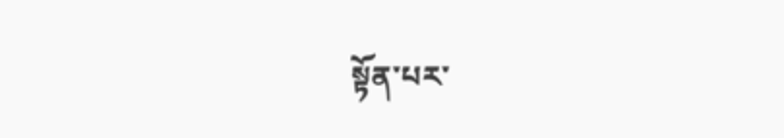སྟོན་པར་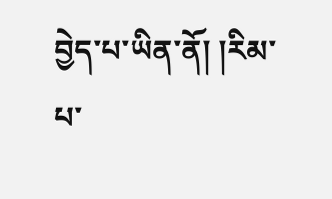བྱེད་པ་ཡིན་ནོ། །རིམ་པ་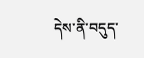དེས་ནི་བདུད་